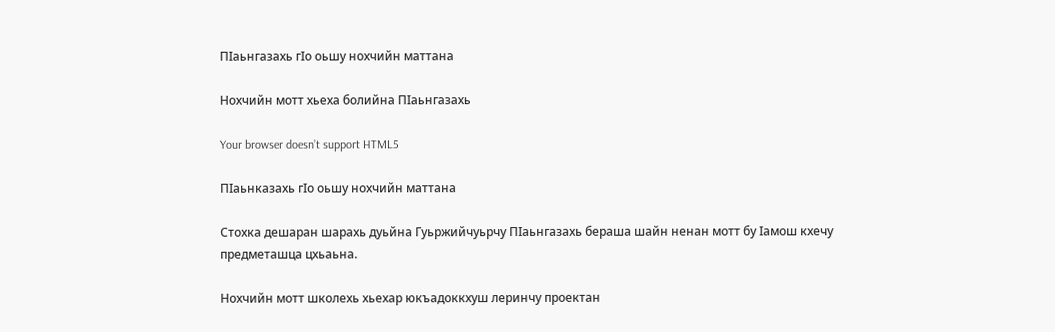ПIаьнгазахь гIо оьшу нохчийн маттана

Нохчийн мотт хьеха болийна ПIаьнгазахь

Your browser doesn’t support HTML5

ПIаьнказахь гIо оьшу нохчийн маттана

Стохка дешаран шарахь дуьйна Гуьржийчуьрчу ПIаьнгазахь бераша шайн ненан мотт бу Iамош кхечу предметашца цхьаьна.

Нохчийн мотт школехь хьехар юкъадоккхуш леринчу проектан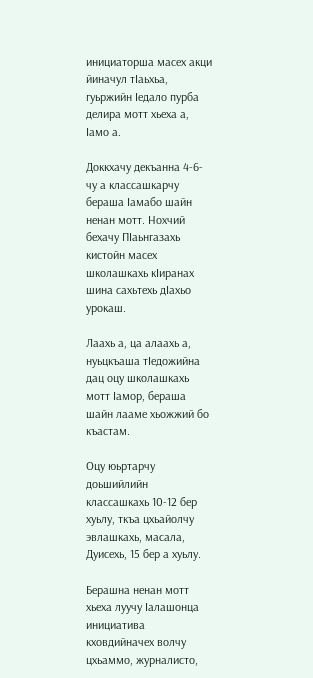инициаторша масех акци йиначул тIаьхьа, гуьржийн Iедало пурба делира мотт хьеха а, Iамо а.

Доккхачу декъанна 4-6-чу а классашкарчу бераша Iамабо шайн ненан мотт. Нохчий бехачу ПIаьнгазахь кистойн масех школашкахь кIиранах шина сахьтехь дIахьо урокаш.

Лаахь а, ца алаахь а, нуьцкъаша тIедожийна дац оцу школашкахь мотт Iамор, бераша шайн лааме хьожжий бо къастам.

Оцу юьртарчу доьшийлийн классашкахь 10-12 бер хуьлу, ткъа цхьайолчу эвлашкахь, масала, Дуисехь, 15 бер а хуьлу.

Берашна ненан мотт хьеха луучу Iалашонца инициатива кховдийначех волчу цхьаммо, журналисто,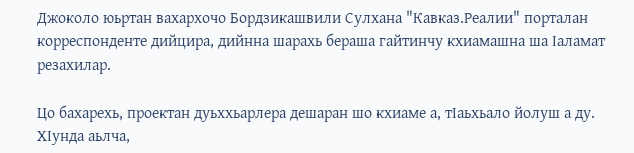Джоколо юьртан вахархочо Бордзикашвили Сулхана "Кавказ.Реалии" порталан корреспонденте дийцира, дийнна шарахь бераша гайтинчу кхиамашна ша Iаламат резахилар.

Цо бахарехь, проектан дуьххьарлера дешаран шо кхиаме а, тIаьхьало йолуш а ду. ХIунда аьлча,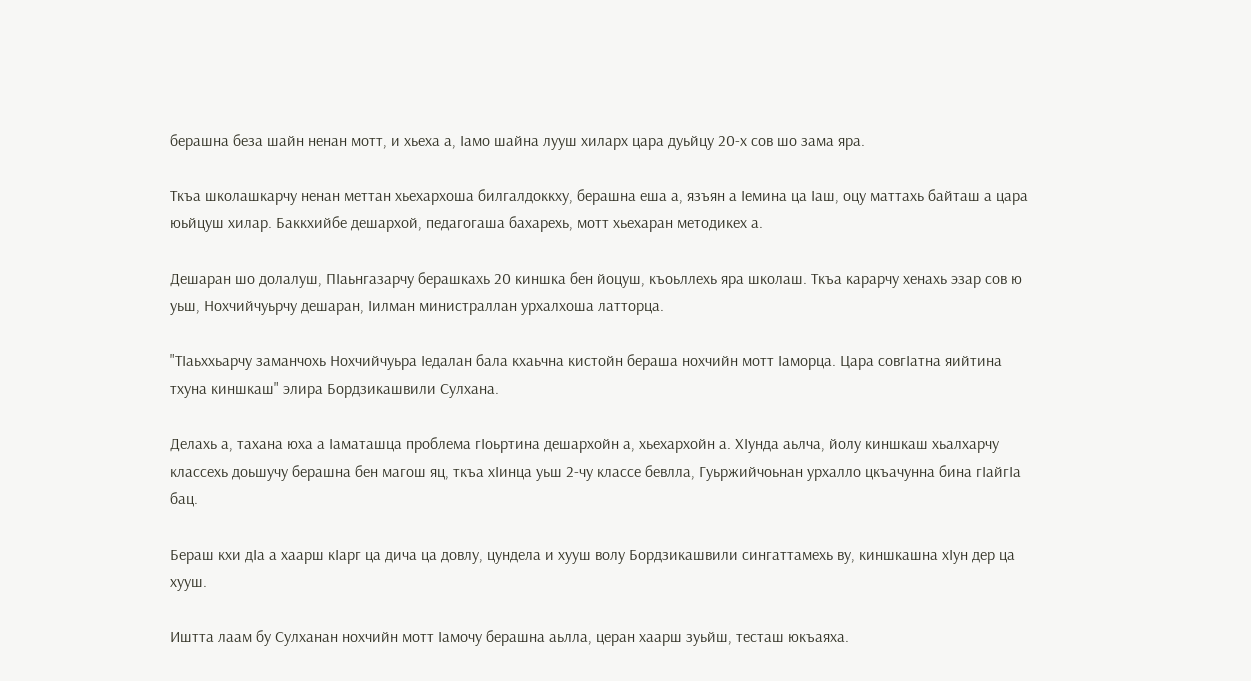берашна беза шайн ненан мотт, и хьеха а, Iамо шайна лууш хиларх цара дуьйцу 20-х сов шо зама яра.

Ткъа школашкарчу ненан меттан хьехархоша билгалдоккху, берашна еша а, язъян а Iемина ца Iаш, оцу маттахь байташ а цара юьйцуш хилар. Баккхийбе дешархой, педагогаша бахарехь, мотт хьехаран методикех а.

Дешаран шо долалуш, ПIаьнгазарчу берашкахь 20 киншка бен йоцуш, къоьллехь яра школаш. Ткъа карарчу хенахь эзар сов ю уьш, Нохчийчуьрчу дешаран, Iилман министраллан урхалхоша латторца.

"ТIаьххьарчу заманчохь Нохчийчуьра Iедалан бала кхаьчна кистойн бераша нохчийн мотт Iаморца. Цара совгIатна яийтина тхуна киншкаш" элира Бордзикашвили Сулхана.

Делахь а, тахана юха а Iаматашца проблема гIоьртина дешархойн а, хьехархойн а. ХIунда аьлча, йолу киншкаш хьалхарчу классехь доьшучу берашна бен магош яц, ткъа хIинца уьш 2-чу классе бевлла, Гуьржийчоьнан урхалло цкъачунна бина гIайгIа бац.

Бераш кхи дIа а хаарш кIарг ца дича ца довлу, цундела и хууш волу Бордзикашвили сингаттамехь ву, киншкашна хIун дер ца хууш.

Иштта лаам бу Сулханан нохчийн мотт Iамочу берашна аьлла, церан хаарш зуьйш, тесташ юкъаяха.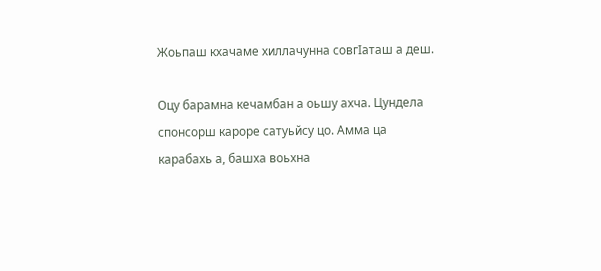Жоьпаш кхачаме хиллачунна совгIаташ а деш.

Оцу барамна кечамбан а оьшу ахча. Цундела спонсорш кароре сатуьйсу цо. Амма ца карабахь а, башха воьхна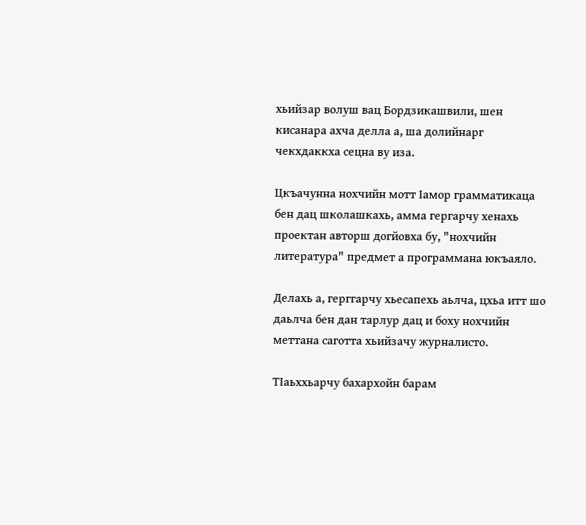хьийзар волуш вац Бордзикашвили, шен кисанара ахча делла а, ша долийнарг чекхдаккха сецна ву иза.

Цкъачунна нохчийн мотт Iамор грамматикаца бен дац школашкахь, амма гергарчу хенахь проектан авторш догйовха бу, "нохчийн литература" предмет а программана юкъаяло.

Делахь а, герггарчу хьесапехь аьлча, цхьа итт шо даьлча бен дан тарлур дац и боху нохчийн меттана саготта хьийзачу журналисто.

ТIаьххьарчу бахархойн барам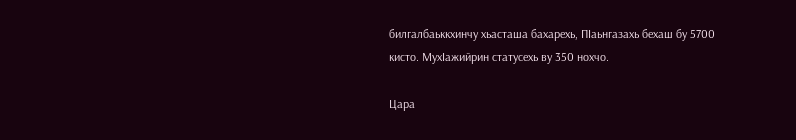билгалбаьккхинчу хьасташа бахарехь, ПIаьнгазахь бехаш бу 5700 кисто. МухIажийрин статусехь ву 350 нохчо.

Цара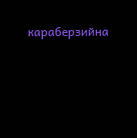караберзийна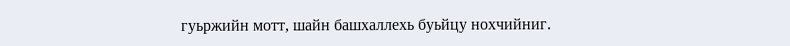гуьржийн мотт, шайн башхаллехь буьйцу нохчийниг.